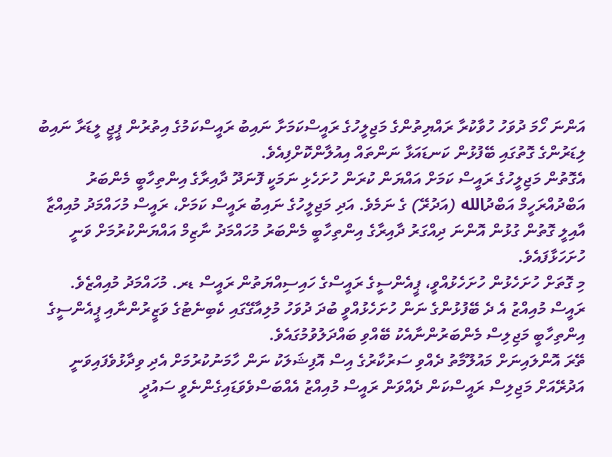އަންނަ ހޯމަ ދުވަހު ހުވާކުރާ ރައްޔިތުންގެ މަޖިލީހުގެ ރައީސްކަމަށާ ނައިބު ރައީސްކަމުގެ އިތުރުން ޕީޖީ ލީޑަރާ ނައިބު ލިޑަރުންގެ ގޮތުގައި ބޭފުޅުން ކަނޑައަޅާ ނަންތައް އިއުލާންކޮށްފިއެވެ.
އެގޮތުން މަޖިލީހުގެ ރައީސް ކަމަށް އައްޔަން ކުރަން ހުށަހެޅި ނަމަކީ ފޮނަދޫ ދާއިރާގެ އިންތިހާބީ މެންބަރު އަބްދުއްރަހީމް އަބްދުالله (އަދުރޭ) ގެ ނަމެވެ. އަދި މަޖިލީހުގެ ނައިބު ރައީސް ކަމަށް، ރައީސް މުހައްމަދު މުއިއްޒާ އާއިލީ ގޮތުން ގުޅުން އޮންނަ ދިއްގަރު ދާއިރާގެ އިންތިހާބީ މެންބަރު މުހައްމަދު ނާޒިމް އައްޔަންކުރުމަށް ވަނީ ހުށަހަޅާފައެވެ.
މި ގޮތަށް ހުށަހެޅުން ހުށަހެޅުއްވީ، ޕީއެންސީގެ ރައީސްގެ ހައިސިއްޔަތުން ރައީސް ޑރ. މުހައްމަދު މުއިއްޒެވެ.
ރައީސް މުއިއްޒު އެ ދެ ބޭފުޅުންގެ ނަން ހުށަހެޅުއްވީ ބުދަ ދުވަހު މުލިއާގޭގައި ކެބިނެޓުގެ ވަޒީރުންނާއި ޕީއެންސީގެ އިންތިހާބީ މަޖިލިސް މެންބަރުންނާއެކު ބޭއްވި ބައްދަލުވުމުގައެވެ.
ތޭރަ އޮންލައިނަށް މައުލޫމާތު ދެއްވި ސަރުކާރުގެ އިސް އޮފިޝަލަކު ނަން ހާމަނުކުރުމަށް އެދި ވިދާޅުވެފައިވަނީ އަދުރޭއަށް މަޖިލިސް ރައީސްކަން ދެއްވަން ރައީސް މުއިއްޒު އެއްބަސްވެވަޑައިގެންނެވީ ސައުދީ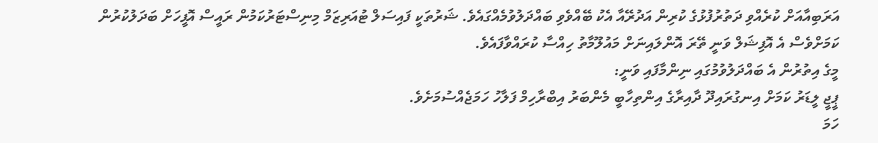އަރަބިއާއަށް ކުރެއްވި ދަތުރުފުޅުގެ ކުރިން އަދުރޭއާ އެކު ބޭއްވެވި ބައްދަލުވުމެއްގައެވެ. ޝަރުތަކީ ފައިސަލް ޓުއަރިޒަމް މިނިސްޓަރުކަމުން ރައީސް އޮފީހަށް ބަދަލުކުރުން ކަމަށްވެސް އެ އޮފިޝަލް ވަނީ ތޭރަ އޮންލައިނަށް މައުލޫމާތު ހިއްސާ ކުރައްވާފައެވެ.
މީގެ އިތުރުން އެ ބައްދަލުވުމުގައި ނިންމާފައި ވަނީ:
ޕީޖީ ލީޑަރު ކަމަށް އިނގުރައިދޫ ދާއިރާގެ އިންތިހާބީ މެންބަރު އިބްރާހިމް ފަލާހު ހަމަޖެއްސުމަށެވެ.
ހަމަ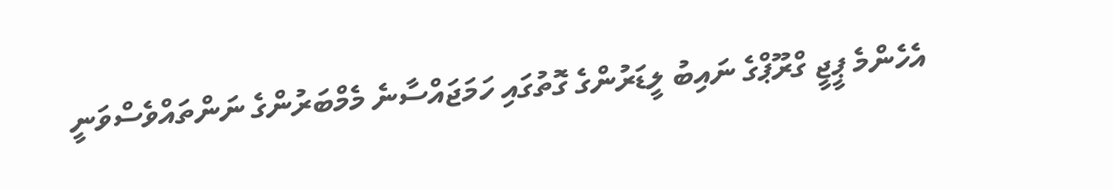އެހެންމެ ޕީޖީ ގްރޫޕްގެ ނައިބު ލީޑަރުންގެ ގޮތުގައި ހަމަޖައްސާނެ މެމްބަރުންގެ ނަންތައްވެސްވަނީ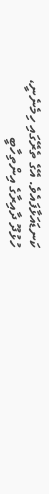ކަނޑައަޅާފައެވެ. އޭގެ ތެރޭގައި ހިމެނެނީ،
ހުޅުދޫ ދާއިރާގެ އިންތިހާބީ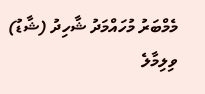މެމްބަރު މުހައްމަދު ޝާހިދު (ޝާޑު)
ވިލިމާލެ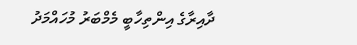ދާއިރާގެ އިންތިހާބީ މެމްބަރު މުހައްމަދު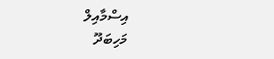އިސްމާއިލް
މަހިބަދޫ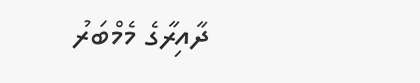ދާއިރާގެ މެމްބަރު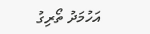އަހުމަދު ތޯރިގު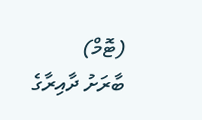(ޓޮމް)
ބާރަށު ދާއިރާގެ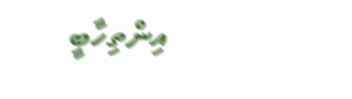އިންތިހާބީ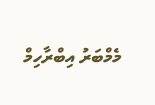މެމްބަރު އިބްރާހިމް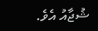ޝުޖާއު އެވެ.